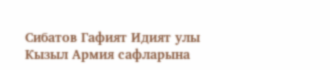Сибатов Гафият Идият улы Кызыл Армия сафларына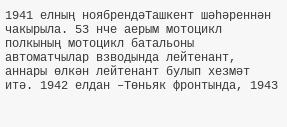1941 елның ноябрендәТашкент шәһәреннән чакырыла. 53 нче аерым мотоцикл полкының мотоцикл батальоны автоматчылар взводында лейтенант, аннары өлкән лейтенант булып хезмәт итә. 1942 елдан –Төньяк фронтында, 1943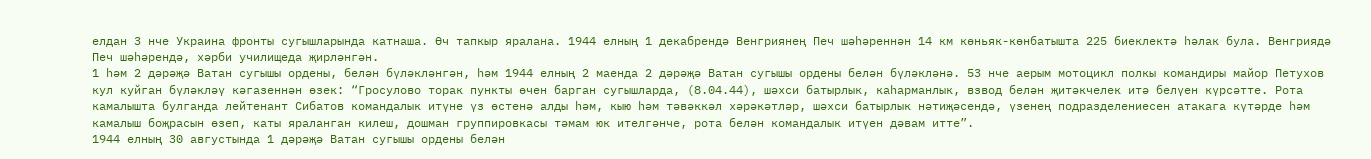елдан 3 нче Украина фронты сугышларында катнаша. Өч тапкыр яралана. 1944 елның 1 декабрендә Венгриянең Печ шәһәреннән 14 км көньяк-көнбатышта 225 биеклектә һәлак була. Венгриядә Печ шәһәрендә, хәрби училищеда җирләнгән.
1 һәм 2 дәрәҗә Ватан сугышы ордены, белән бүләкләнгән, һәм 1944 елның 2 маенда 2 дәрәҗә Ватан сугышы ордены белән бүләкләнә. 53 нче аерым мотоцикл полкы командиры майор Петухов кул куйган бүләкләү кәгазеннән өзек: “Гросулово торак пункты өчен барган сугышларда, (8.04.44), шәхси батырлык, каһарманлык, взвод белән җитәкчелек итә белүен күрсәтте. Рота камалышта булганда лейтенант Сибатов командалык итүне үз өстенә алды һәм, кыю һәм тәвәккәл хәрәкәтләр, шәхси батырлык нәтиҗәсендә, үзенең подразделениесен атакага күтәрде һәм камалыш боҗрасын өзеп, каты яраланган килеш, дошман группировкасы тәмам юк ителгәнче, рота белән командалык итүен дәвам итте”.
1944 елның 30 августында 1 дәрәҗә Ватан сугышы ордены белән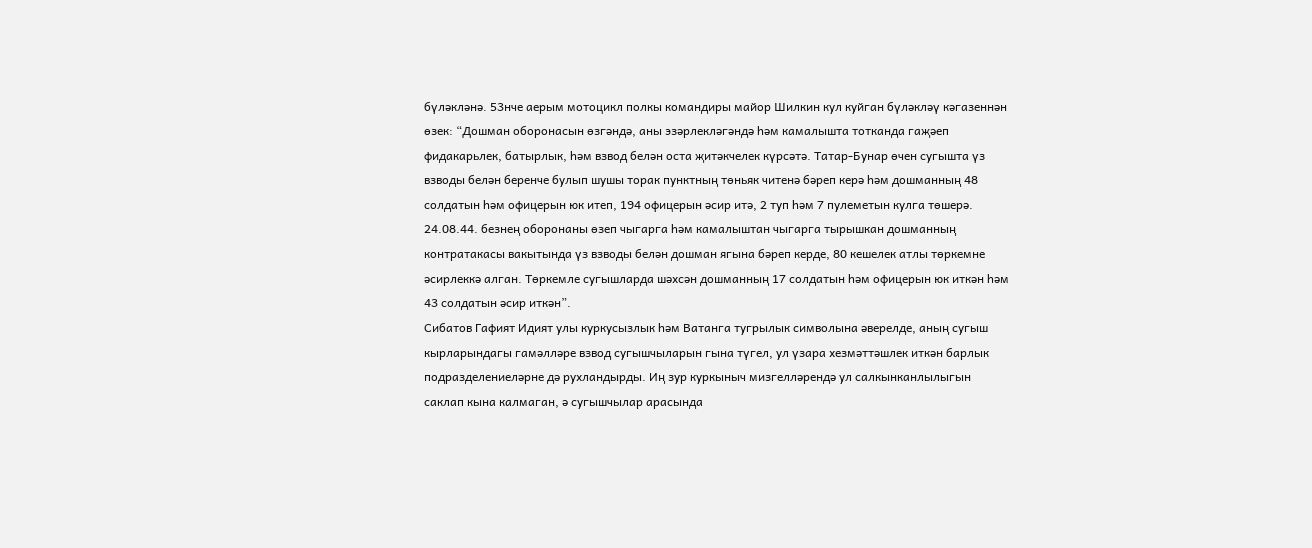бүләкләнә. 53нче аерым мотоцикл полкы командиры майор Шилкин кул куйган бүләкләү кәгазеннән өзек: “Дошман оборонасын өзгәндә, аны эзәрлекләгәндә һәм камалышта тотканда гаҗәеп фидакарьлек, батырлык, һәм взвод белән оста җитәкчелек күрсәтә. Татар-Бунар өчен сугышта үз взводы белән беренче булып шушы торак пунктның төньяк читенә бәреп керә һәм дошманның 48 солдатын һәм офицерын юк итеп, 194 офицерын әсир итә, 2 туп һәм 7 пулеметын кулга төшерә. 24.08.44. безнең оборонаны өзеп чыгарга һәм камалыштан чыгарга тырышкан дошманның контратакасы вакытында үз взводы белән дошман ягына бәреп керде, 80 кешелек атлы төркемне әсирлеккә алган. Төркемле сугышларда шәхсән дошманның 17 солдатын һәм офицерын юк иткән һәм 43 солдатын әсир иткән”.
Сибатов Гафият Идият улы куркусызлык һәм Ватанга тугрылык символына әверелде, аның сугыш кырларындагы гамәлләре взвод сугышчыларын гына түгел, ул үзара хезмәттәшлек иткән барлык подразделениеләрне дә рухландырды. Иң зур куркыныч мизгелләрендә ул салкынканлылыгын саклап кына калмаган, ә сугышчылар арасында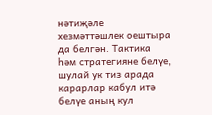нәтиҗәле хезмәттәшлек оештыра да белгән. Тактика һәм стратегияне белүе, шулай ук тиз арада карарлар кабул итә белүе аның кул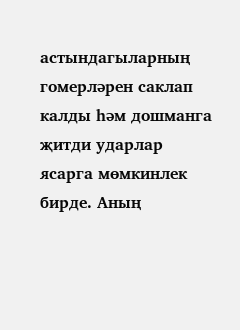астындагыларның гомерләрен саклап калды һәм дошманга җитди ударлар ясарга мөмкинлек бирде. Аның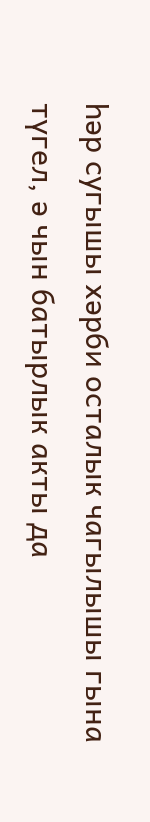һәр сугышы хәрби осталык чагылышы гына түгел, ә чын батырлык акты да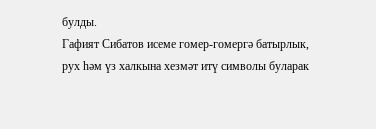булды.
Гафият Сибатов исеме гомер-гомергә батырлык, рух һәм үз халкына хезмәт итү символы буларак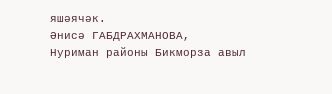яшәячәк.
Әнисә ГАБДРАХМАНОВА,
Нуриман районы Бикморза авыл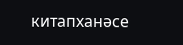китапханәсе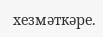хезмәткәре.